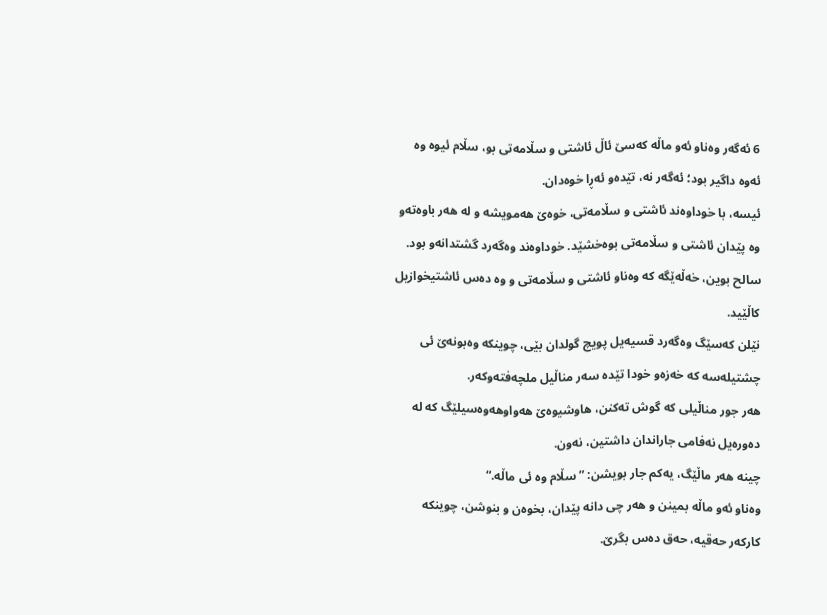6 ئەگەر وەناو ئەو ماڵه کەسێ ئاڵ ئاشتی و سڵامەتی بو، سڵام ئیوه وه ئەوه داگیر بود؛ ئەگەر نه، تێدەو ئەڕا خوەدان.
ئیسه، با خوداوەند ئاشتی و سڵامەتی، خوەێ هەمویشه و له هەر باوەتەو وه پێدان ئاشتی و سڵامەتی بوەخشێد. خوداوەند وەگەرد گشتدانەو بود.
سالح بوین، خەڵەێگه که وەناو ئاشتی و سڵامەتی و وه دەس ئاشتیخوازیل کاڵێید.
نێلن کەسێگ وەگەرد قسیەيل پویچ گولدان بێی، چوینکه وەبونەێ ئی چشتیلەسه که خەزەو خودا تێده سەر مناڵیل ملچەفتەوکەر.
هەر جور مناڵیلی که گوش تەکنن، هاوشیوەێ هەواوهەوەسیلێگ که له دەورەیل نەفامی جاراندان داشتین، نەون.
چینه هەر ماڵێگ، یەکم جار بویشن: ”سڵام وه ئی ماڵه.“
وەناو ئەو ماڵه بمینن و هەر چی دانه پێدان، بخوەن و بنوشن، چوینکه کارکەر حەقیه، حەق دەس بگرێ.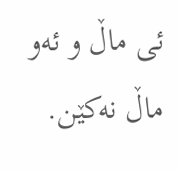ئی ماڵ و ئەو ماڵ نەکێن.